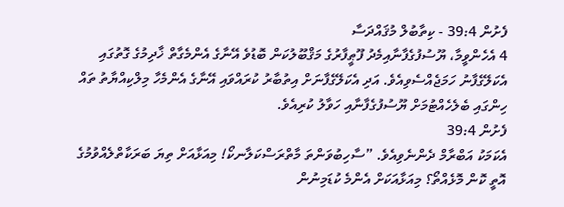ފެށުން 39:4 - ކިތާބުލް މުޤައްދަސާ
4 އެހެންވީމާ، ޔޫސުފުގެފާނާއިމެދު ފޫޠީފާރުގެ މަޤްބޫލުކަން ބޮޑުވެ އޭނާގެ އެންމެގާތް ޚާދިމުގެ ގޮތުގައި އެކަލޭގެފާނު ހަމަޖެއްސެވިއެވެ. އަދި އެކަލޭގެފާނަށް އިތުބާރު ކުރައްވައި އޭނާގެ އެންމެހާ މިލްކިއްޔާތު ތައް ހިންގައި ބެލެހެއްޓުމަށް ޔޫސުފުގެފާނާއި ހަވާލު ކުރިއެވެ.
ފެށުން 39:4
އެކަމަކު އަބްރާމް ދެންނެވިއެވެ. ”ސާހިބުވަންތަ މާތްރަސްކަލާނކޯ! މިއަޅާއަށް ތިޔަ ބަރަކާތްލެއްވުމުގެ އޮތީ ކޮން މޮޅެއްތޯ؟ މިއަޅާއަކަށް އެންމެ ކުޑަމިނުން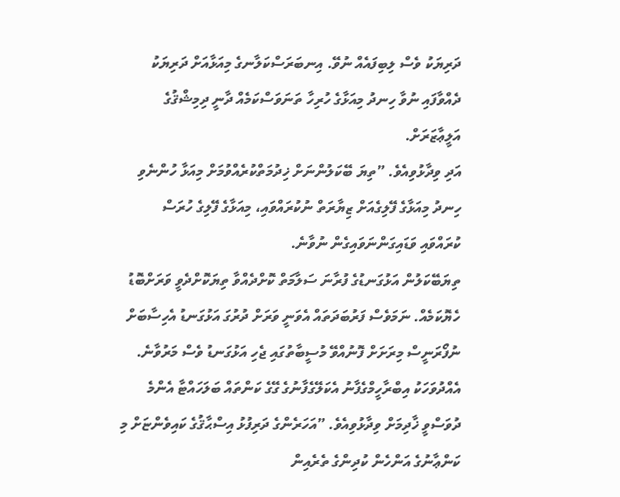ދަރިޔަކު ވެސް ލިބިފައެއް ނުވޭ. އިނބަރަސްކަލާނގެ މިއަޅާއަށް ދަރިޔަކު ދެއްވާފައި ނުވާ ހިނދު މިއަޅާގެ ހުރިހާ ތަނަވަސްކަމެއް ދާނީ ދިމިޝްޤުގެ އަލީޢާޒަރަށް.
އަދި ވިދާޅުވިއެވެ. ”ތިޔަ ބޭކަލުންނަށް ޚިދުމަތްކުރެއްވުމަށް މިއަޅާ ހުންނެވި ހިނދު މިއަޅާގެ ފޭލިގެއަށް ޒިޔާރަތް ނުކުރައްވައި، މިއަޅާގެ ފޭލިގެ ހުރަސް ކުރައްވައި ވަޑައިގަންނަވައިގެން ނުވާނެ.
ތިޔަބޭކަލުން އަޅުގަނޑުގެ ފުރާނަ ސަލާމަތް ކޮށްދެއްވާ ތިޔަކޮށްދެވީ ވަރަށްބޮޑު ހެޔޮކަމެއް. ނަމަވެސް ފަރުބަދަތައް އެވަނީ ވަރަށް ދުރުގަ އަޅުގަނޑު އެހިސާބަށް ނުފޯރަނީސް މިރަށަށް ފޮނުއްވޭ މުސީބާތުގައި ޖެހި އަޅުގަނޑު ވެސް މަރުވާނެ.
އެއްދުވަހަކު އިބްރާހީމްގެފާނު އެކަލޭގެފާނުގެ ގޭގެ ކަންތައް ބަލަހައްޓާ އެންމެ ދުވަސްވީ ޚާދިމަށް ވިދާޅުވިއެވެ. ”އަހަރެންގެ ދަރިފުޅު އިސްޙާޤުގެ ކައިވެންޏަށް މި ކަންޢާނުގެ އަންހެން ކުދިންގެ ތެރެއިން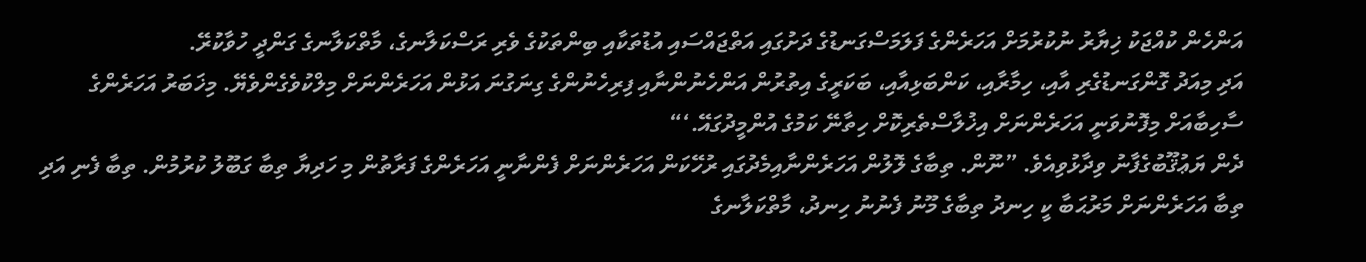އަންހެން ކުއްޖަކު ޚިޔާރު ނުކުރުމަށް އަހަރެންގެ ފަލަމަސްގަނޑުގެ ދަށުގައި އަތްޖައްސައި އުޑުތަކާއި ބިންތަކުގެ ވެރި ރަސްކަލާނގެ، މާތްކަލާނގެ ގަންދީ ހުވާކުރޭ.
އަދި މިއަދު ގޮންގަނޑުގެރި އާއި، ހިމާރާއި، ކަންބަޅިއާއި، ބަކަރީގެ އިތުރުން އަންހެނުންނާއި ފިރިހެނުންގެ ގިނަގުނަ އަޅުން އަހަރެންނަށް މިލްކުވެގެންވެޔޭ. މިޚަބަރު އަހަރެންގެ ސާހިބާއަށް މިފޮނުވަނީ އަހަރެންނަށް އިޚުލާސްތެރިކޮށް ހިތާނޭ ކަމުގެ އުންމީދުގައޭ.‘“
ދެން ޔަޢުޤޫބުގެފާނު ވިދާޅުވިއެވެ. ”ނޫން. ތިބާގެ ލޮލުން އަހަރެންނާއިމެދުގައި ރުހޭކަން އަހަރެންނަށް ފެންނާނީ އަހަރެންގެ ފަރާތުން މި ހަދިޔާ ތިބާ ގަބޫލު ކުރުމުން. ތިބާ ފެނި އަދި ތިބާ އަހަރެންނަށް މަރުޙަބާ ކީ ހިނދު ތިބާގެ މޫނު ފެނުނު ހިނދު، މާތްކަލާނގެ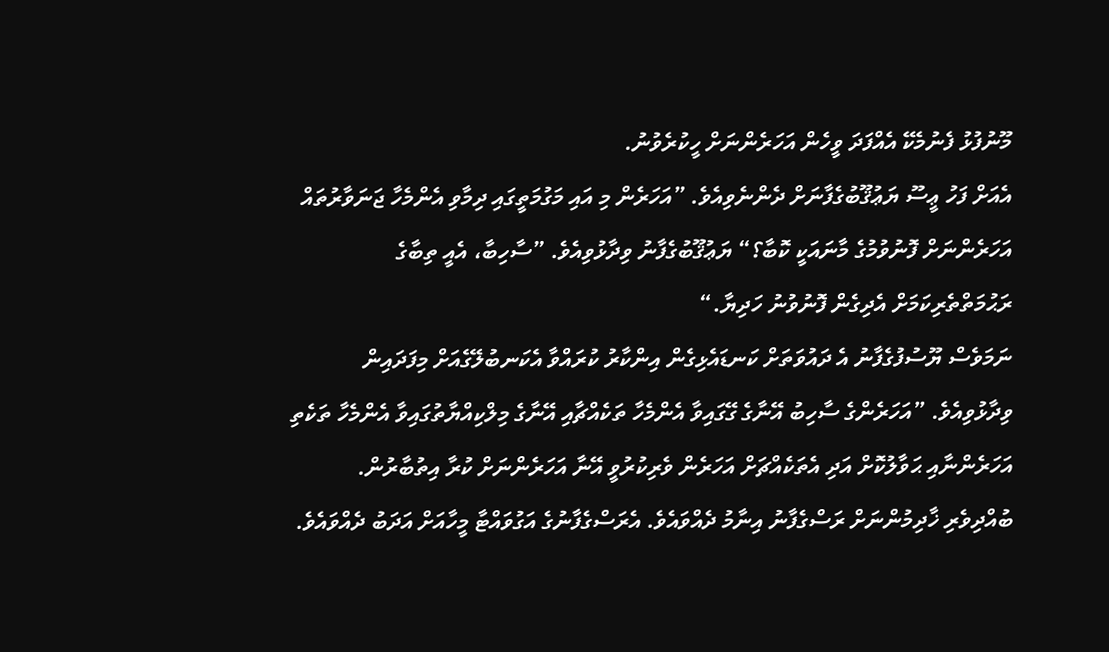މޫނުފުޅު ފެނުމެކޭ އެއްފަދަ ވީހެން އަހަރެންނަށް ހީކުރެވުނު.
އެއަށް ފަހު ޢީސޫ ޔަޢުޤޫބުގެފާނަށް ދެންނެވިއެވެ. ”އަހަރެން މި އައި މަގުމަތީގައި ދިމާވި އެންމެހާ ޖަނަވާރުތައް އަހަރެންނަށް ފޮނުވުމުގެ މާނައަކީ ކޮބާ؟“ ޔަޢުޤޫބުގެފާނު ވިދާޅުވިއެވެ. ”ސާހިބާ، އެއީ ތިބާގެ ރަޙުމަތްތެރިކަމަށް އެދިގެން ފޮނުވުނު ހަދިޔާ.“
ނަމަވެސް ޔޫސުފުގެފާނު އެ ދައުވަތަށް ކަނޑައެޅިގެން އިންކާރު ކުރައްވާ އެކަނބުލޭގެއަށް މިފަދައިން ވިދާޅުވިއެވެ. ”އަހަރެންގެ ސާހިބު އޭނާގެ ގޭގައިވާ އެންމެހާ ތަކެއްޗާއި އޭނާގެ މިލްކިއްޔާތުގައިވާ އެންމެހާ ތަކެތި އަހަރެންނާއި ޙަވާލުކޮށް އަދި އެތަކެއްޗަށް އަހަރެން ވެރިކުރުވީ އޭނާ އަހަރެންނަށް ކުރާ އިތުބާރުން.
ބުއްދިވެރި ޚާދިމުންނަށް ރަސްގެފާނު އިނާމު ދެއްވައެވެ. އެރަސްގެފާނުގެ އަގުވައްޓާ މީހާއަށް އަދަބު ދެއްވައެވެ.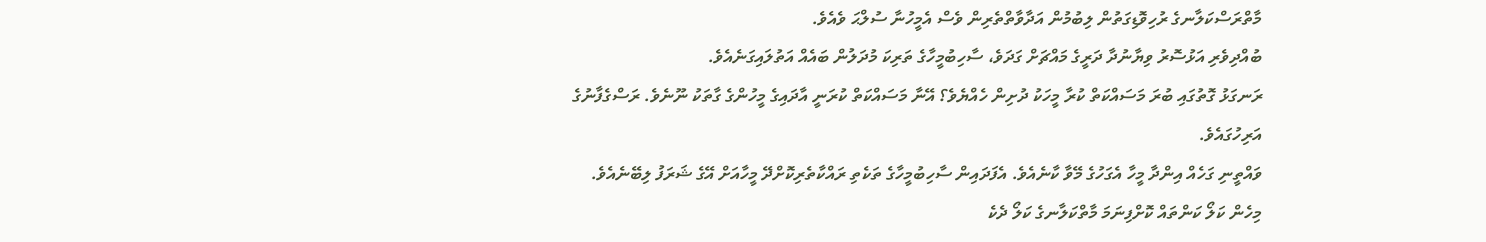މާތްރަސްކަލާނގެ ރުހިވޮޑިގަތުން ލިބުމުން އަދާވާތްތެރިން ވެސް އެމީހުނާ ސުލްޙަ ވެއެވެ.
ބުއްދިވެރި އަޅުސޮރު ވިޔާނުދާ ދަރީގެ މައްޗަށް ގަދަވެ، ސާހިބުމީހާގެ ތަރިކަ މުދަލުން ބައެއް އަތުލައިގަނެއެވެ.
ރަނގަޅު ގޮތުގައި ބުރަ މަސައްކަތް ކުރާ މީހަކު ދުށިން ހެއްޔެވެ؟ އޭނާ މަސައްކަތް ކުރަނީ އާދައިގެ މީހުންގެ ގާތަކު ނޫނެވެ. ރަސްގެފާނުގެ އަރިހުގައެވެ.
ވައްތީނި ގަހެއް އިންދާ މީހާ އެގަހުގެ މޭވާ ކާނެއެވެ. އެފަދައިން ސާހިބުމީހާގެ ތަކެތި ރައްކާތެރިކޮށްދޭ މީހާއަށް އޭގެ ޝަރަފު ލިބޭނެއެވެ.
މިހެން ކަލޯ ކަންތައް ކޮށްފިނަމަ މާތްކަލާނގެ ކަލޯ ދެކެ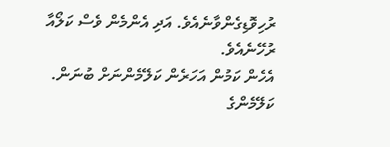ރުހިވޮޑިގެންވާނެއެވެ. އަދި އެންމެން ވެސް ކަލޯއާ ރުހޭނެއެވެ.
އެހެން ކަމުން އަހަރެން ކަލޭމެންނަށް ބުނަން. ކަލޭމެންގެ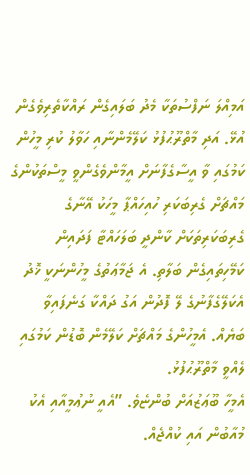އަމިއްލަ ނަފްސުތަކާ މެދު ބަލައިގެން ރައްކާތެރިވެގެން އުޅޭ. އަދި މާތްރޫޙުފުޅު ކަލޭމެންނާއި ހަވާލު ކުރި މީހުން ކަމުގައި ވާ އީސާގެފާނަށް އީމާންވެގެންވީ މީސްތަކުންގެ މައްޗަށް ގެރިބަކަރި ހުއިހައްޕާ މީހަކު އޭނާގެ ގެރިބަކަރިތަކަށް ކާންދީ ބަލަހައްޓާ ފަދައިން ކަމޭހިތައިގެން ބަލާތި. އެ ޖަމާޢަތުގެ މީހުންނަކީ ޚޮދު އެކަލޭގެފާނުގެ ލޭ ފޮދުން އަގު ދައްކާ ގަނެފައިވާ ބަޔެއް. އެމީހުންގެ މައްޗަށް ކަލޭމެން ބޮޑުން ކަމުގައި ލެއްވީ މާތްރޫޙުފުޅު.
އެމީހާ ބޫޢަޒުއަށް ބުންޏެވެ. ”އެއީ ނުޢުމީއާއި އެކު މުއާބުން އައި ކުއްޖެއް.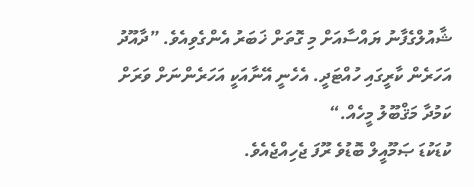ޝާއުލްގެފާނު ޔައްސާއަށް މި ގޮތަށް ޚަބަރު އެންގެވިއެވެ. ”ދާއޫދު އަހަރެން ކާރީގައި ހުއްޓަދީ. އެހެނީ އޭނާއަކީ އަހަރެންނަށް ވަރަށް ކަމުދާ މަޤްބޫލު މީހެއް.“
ކުޑަކުޑަ ޞަމޫއީލް ބޮޑުވެ ރޫފަ ޖެހިއްޖެއެވެ.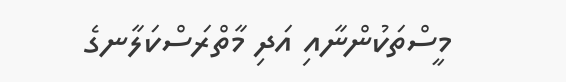މީސްތަކުންނާއި އަދި މާތްރަސްކަލާނގެ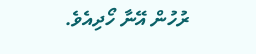ރުހުން އޭނާ ހޯދިއެވެ.